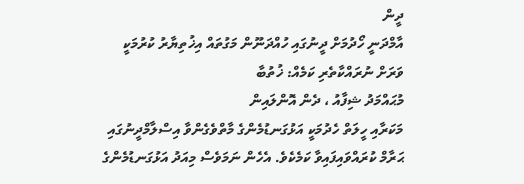ދީން
އާމްދަނީ ހޯދުމަށް ދީނުގައި ހުއްދަނޫން މަގުތައް އިޚުތިޔާރު ކުރުމަކީ ވަރަށް ނުރައްކާތެރި ކަމެއް: ޚުތުބާ
މުޙައްމަދު ޝިފާއު ، ދެން އޮންލައިން
މަކަރާއި ހީލަތް ހެދުމަކީ އަޅުގަނޑުމެންގެ މާތްވެގެންވާ އިސްލާމްދީނުގައި ޙަރާމް ކުރައްވައިފައިވާ ކަމެކެވެ. އެހެން ނަމަވެސް މިއަދު އަޅުގަނޑުމެންގެ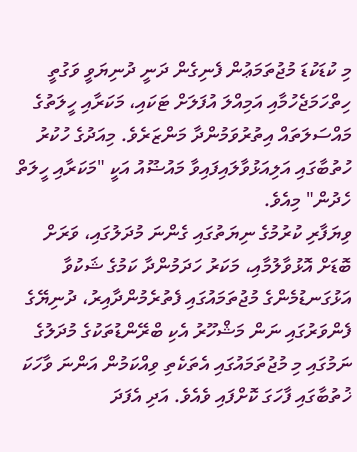މި ކުޑަކުޑަ މުޖުތަމަޢުން ފެނިގެން ދަނީ ދުނިޔަވީ ވަގުތީ ހިތްހަމަޖެހުމާއި އަމިއްލަ އުފަލަށް ޓަކައި، މަކަރާއި ހީލަތުގެ މައްސަލަތައް އިތުރުވަމުންދާ މަންޒަރެވެ. މިއަދުގެ ހުކުރު ހުތުބާގައި އަލިއަޅުވާލައިފައިވާ މައުޟޫއު އަކީ "މަކަރާއި ހީލަތް ހެދުން" މިއެވެ.
ވިޔަފާރި ކުރުމުގެ ނިޔަތުގައި ގެންނަ މުދަލުގައި، ވަރަށް ބޮޑަށް އޮޅުވާލުމާއި، މަކަރު ހަދަމުންދާ ކަމުގެ ޝަކުވާ އަޅުގަނޑުމެންގެ މުޖުތަމައުގައި ފެތުރެމުންދާއިރު، ދުނިޔޭގެ ފެންވަރުގައި ނަން މަޝްހޫރު އެކި ބްރޭންޑުތަކުގެ މުދަލުގެ ނަމުގައި މި މުޖުތަމައުގައި އެތަކެތި ވިއްކަމުން އަންނަ ވާހަކަ ޚުތުބާގައި ފާހަގަ ކޮށްފައި ވެއެވެ. އަދި އެފަދަ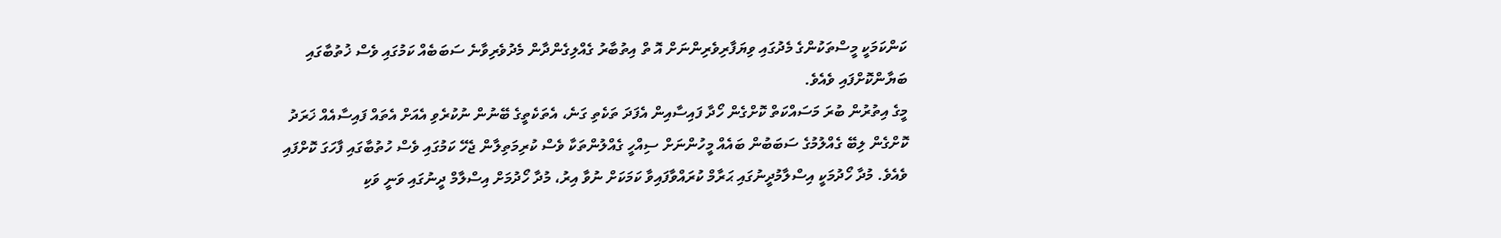ކަންކަމަކީ މީސްތަކުންގެ މެދުގައި ވިޔަފާރިވެރިންނަށް އޮ ތް އިތުބާރު ގެއްލިގެންދާން މެދުވެރިވާނެ ސަބަބެއް ކަމުގައި ވެސް ޚުތުބާގައި ބަޔާންކޮށްފައި ވެއެވެ.
މީގެ އިތުރުން ބުރަ މަސައްކަތް ކޮށްގެން ހޯދާ ފައިސާއިން އެފަދަ ތަކެތި ގަނެ، އެތަކެތީގެ ބޭނުން ނުކުރެވި އެއަށް އެތައް ފައިސާއެއް ޚަރަދު ކޮށްގެން ލިބޭ ގެއްލުމުގެ ސަބަބުން ބައެއް މީހުންނަށް ސިއްހީ ގެއްލުންތަކާ ވެސް ކުރިމަތިލާން ޖެހޭ ކަމުގައި ވެސް ހުތުބާގައި ފާހަގަ ކޮށްފައި ވެއެވެ. މުދާ ހޯދުމަކީ އިސްލާމުދީނުގައި ޙަރާމް ކުރައްވާފައިވާ ކަމަކަށް ނުވާ އިރު، މުދާ ހޯދުމަށް އިސްލާމް ދީނުގައި ވަނީ ވަކި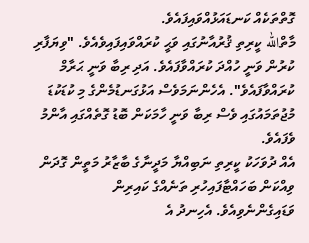ގޮތްތަކެއް ކަނޑައަޅުއްވައިފައެވެ.
މާތްالله ކީރިތި ޤުރުއާނުގައި ވަޙީ ކުރައްވައިފައިވެއެވެ. "ވިޔަފާރި ކުރުން ވަނީ ހުއްދަ ކުރައްވާފައެވެ. އަދި ރިބާ ވަނީ ޙަރާމް ކުރައްވާފައެވެ". އެހެންނަމަވެސް އަޅުގަނޑުމެންގެ މި ކުޑަކުޑަ މުޖުތަމައުގައި ވެސް ރިބާ ވަނީ ހާމަކަން ބޮޑު ގޮތެއްގައި އާންމު ވެފައެވެ.
އެއް ދުވަހަކު ކީރިތި ނަބިއްޔާ މަދީނާގެ ބާޒާރު މަތީން ގޮދަން ވިއްކަން ބަހައްޓާފައިހުރި ތަނެއްގެ ކައިރިން
ވަޑައިގެންނެވިއެވެ. އެހިނދު އެ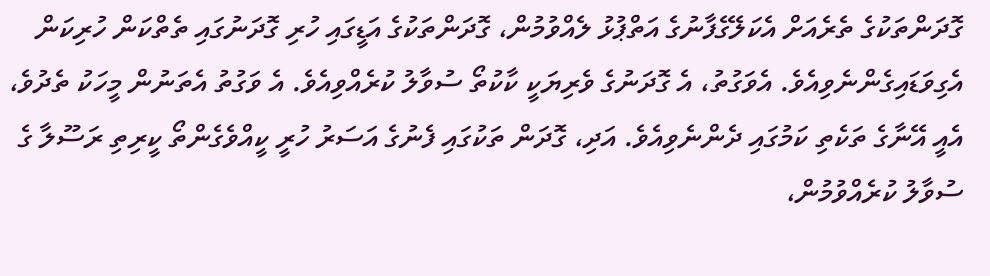ގޮދަންތަކުގެ ތެރެއަށް އެކަލޭގެފާނުގެ އަތްޕުޅު ލެއްވުމުން، ގޮދަންތަކުގެ އަޑީގައި ހުރި ގޮދަނުގައި ތެތްކަން ހުރިކަން އެގިވަޑައިގެންނެވިއެވެ. އެވަގުތު، އެ ގޮދަނުގެ ވެރިޔަކީ ކާކުތޯ ސުވާލު ކުރެއްވިއެވެ. އެ ވަގުތު އެތަނުން މީހަކު ތެދުވެ، އެއީ އޭނާގެ ތަކެތި ކަމުގައި ދެންނެވިއެވެ. އަދި، ގޮދަން ތަކުގައި ފެނުގެ އަސަރު ހުރީ ކީއްވެގެންތޯ ކީރިތި ރަސޫލާ ގެ ސުވާލު ކުރެއްވުމުން،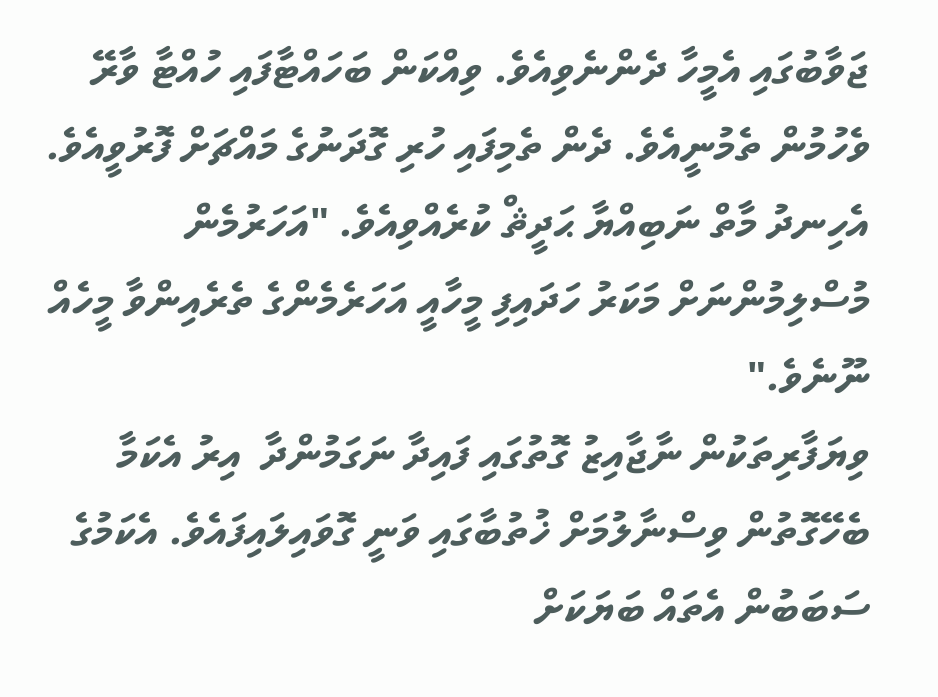ޖަވާބުގައި އެމީހާ ދެންނެވިއެވެ. ވިއްކަން ބަހައްޓާފައި ހުއްޓާ ވާރޭ ވެހުމުން ތެމުނީއެވެ. ދެން ތެމިފައި ހުރި ގޮދަނުގެ މައްޗަށް ފޮރުވީއެވެ. އެހިނދު މާތް ނަބިއްޔާ ޙަދީޘް ކުރެއްވިއެވެ. "އަހަރުމެން މުސްލިމުންނަށް މަކަރު ހަދައިފި މީހާއީ އަހަރެމެންގެ ތެރެއިންވާ މީހެއް ނޫނެވެ."
ވިޔަފާރިތަކުން ނާޖާއިޒު ގޮތުގައި ފައިދާ ނަގަމުންދާ  އިރު އެކަމާ ބެހޭގޮތުން ވިސްނާލުމަށް ޚުތުބާގައި ވަނީ ގޮވައިލައިފައެވެ. އެކަމުގެ ސަބަބުން އެތައް ބަޔަކަށް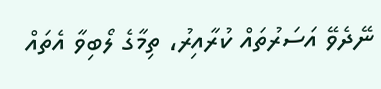ނޭދެވޭ އަސަރުތައް ކުރާއިރު، ތިމާގެ ލޯބިވާ އެތައް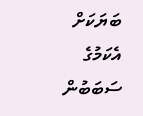ބަޔަކަށް އެކަމުގެ ސަބަބުން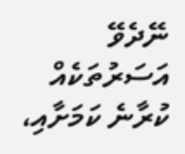ނޭދެވޭ އަސަރުތަކެއް ކުރާނެ ކަމަށާއި،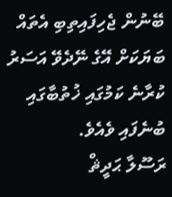ބޭނުން ޖެހިފައިތިބި އެތައް ބަޔަކަށް އޭގެ ނޭދެވޭ އަސަރު ކުރާނެ ކަމުގައި ޚުތުބާގައި ބުނެފައި ވެއެވެ.
ރަސޫލާ ޙަދީޘް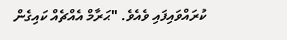ކުރައްވައިފައި ވެއެވެ. "ޙަރާމް އެއްޗެއް ކައިގެން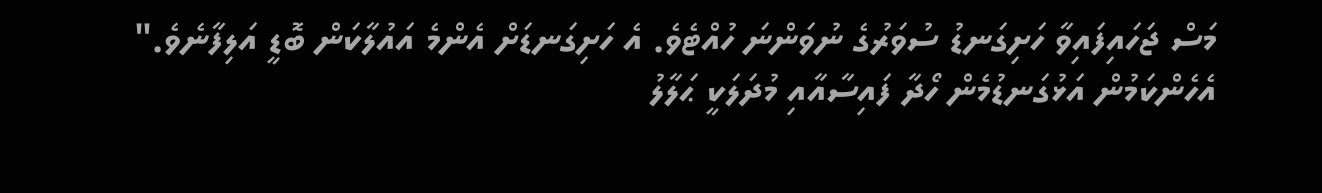މަސް ޖަހައިފައިވާ ހަށިގަނޑު ސުވަރުގެ ނުވަންނަ ހުއްޓެވެ. އެ ހަށިގަނޑަށް އެންމެ އައުލާކަން ބޮޑީ އަލިފާނެވެ." އެހެންކަމުން އަޅުގަނޑުމެން ހޯދާ ފައިސާއާއި މުދަލަކީ ޙަލާލު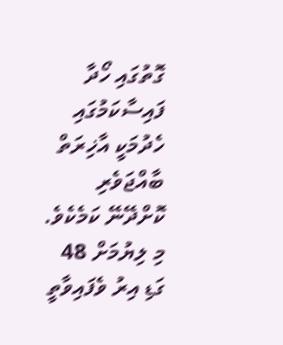ގޮތުގައި ހޯދާ ފައިސާކަމުގައި ހެދުމަކީ އާޚިރަތް ބާއްޖަވެރި ކޮށްދޭނޭ ކަމެކެވެ.
މި ލިޔުމަށް 48 ގަޑި އިރު ވެފައިވާތީ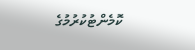ކޮމެންޓުކުރުމުގެ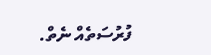ފުރުސަތެއް ނެތް.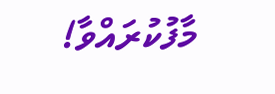މާފުކުރައްވާ!